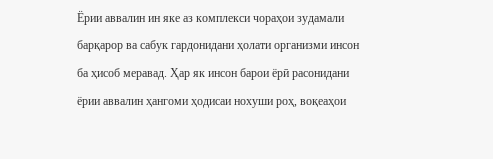Ёрии аввалин ин яке аз комплекси чораҳои зудамали барқарор ва сабук гардонидани ҳолати организми инсон ба ҳисоб меравад. Ҳар як инсон барои ёрӣ расонидани ёрии аввалин ҳангоми ҳодисаи нохуши роҳ, воқеаҳои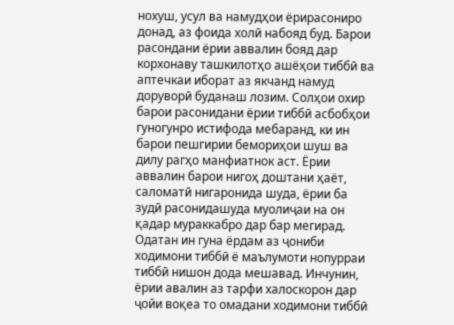нохуш, усул ва намудҳои ёрирасониро донад, аз фоида холӣ набояд буд. Барои расондани ёрии аввалин бояд дар корхонаву ташкилотҳо ашёҳои тиббӣ ва аптечкаи иборат аз якчанд намуд доруворӣ буданаш лозим. Солҳои охир барои расонидани ёрии тиббӣ асбобҳои гуногунро истифода мебаранд, ки ин барои пешгирии бемориҳои шуш ва дилу рагҳо манфиатнок аст. Ёрии аввалин барои нигоҳ доштани ҳаёт, саломатӣ нигаронида шуда, ёрии ба зудӣ расонидашуда муолиҷаи на он қадар мураккабро дар бар мегирад. Одатан ин гуна ёрдам аз ҷониби ходимони тиббӣ ё маълумоти нопурраи тиббӣ нишон дода мешавад. Инчунин, ёрии авалин аз тарфи халоскорон дар ҷойи воқеа то омадани ходимони тиббӣ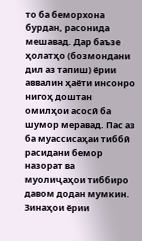то ба беморхона бурдан, расонида мешавад. Дар баъзе ҳолатҳо (бозмондани дил аз тапиш) ёрии аввалин ҳаёти инсонро нигоҳ доштан омилҳои асосӣ ба шумор меравад. Пас аз ба муассисаҳаи тиббӣ расидани бемор назорат ва муолиҷаҳои тиббиро давом додан мумкин. Зинаҳои ёрии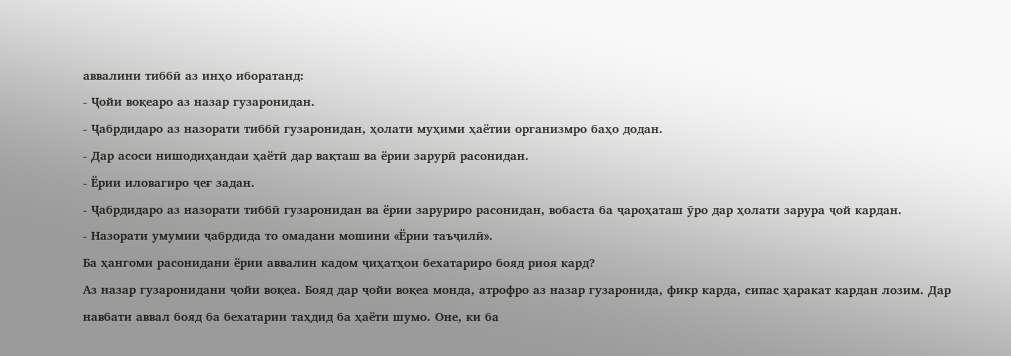аввалини тиббӣ аз инҳо иборатанд:
- Ҷойи воқеаро аз назар гузаронидан.
- Ҷабрдидаро аз назорати тиббӣ гузаронидан, ҳолати муҳими ҳаётии организмро баҳо додан.
- Дар асоси нишодиҳандаи ҳаётӣ дар вақташ ва ёрии зарурӣ расонидан.
- Ёрии иловагиро ҷеғ задан.
- Ҷабрдидаро аз назорати тиббӣ гузаронидан ва ёрии заруриро расонидан, вобаста ба ҷароҳаташ ӯро дар ҳолати зарура ҷой кардан.
- Назорати умумии ҷабрдида то омадани мошини «Ёрии таъҷилӣ».
Ба ҳангоми расонидани ёрии аввалин кадом ҷиҳатҳои бехатариро бояд риоя кард?
Аз назар гузаронидани ҷойи воқеа. Бояд дар ҷойи воқеа монда, атрофро аз назар гузаронида, фикр карда, сипас ҳаракат кардан лозим. Дар навбати аввал бояд ба бехатарии таҳдид ба ҳаёти шумо. Оне, ки ба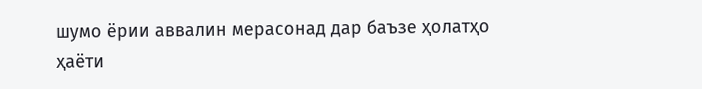шумо ёрии аввалин мерасонад дар баъзе ҳолатҳо ҳаёти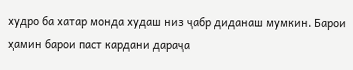худро ба хатар монда худаш низ ҷабр диданаш мумкин. Барои ҳамин барои паст кардани дараҷа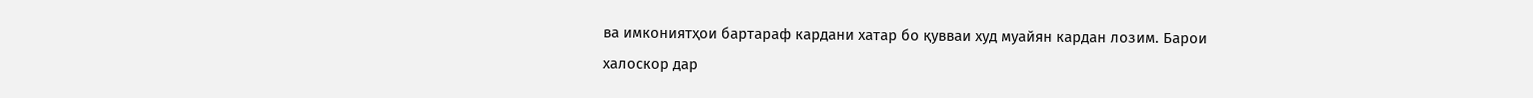ва имкониятҳои бартараф кардани хатар бо қувваи худ муайян кардан лозим. Барои халоскор дар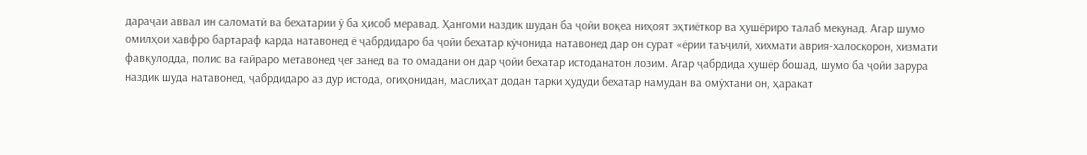дараҷаи аввал ин саломатӣ ва бехатарии ӯ ба ҳисоб меравад. Ҳангоми наздик шудан ба ҷойи воқеа ниҳоят эҳтиёткор ва ҳушёриро талаб мекунад. Агар шумо омилҳои хавфро бартараф карда натавонед ё ҷабрдидаро ба ҷойи бехатар кӯчонида натавонед дар он сурат «ёрии таъҷилӣ, хихмати аврия-халоскорон, хизмати фавқулодда, полис ва ғайраро метавонед ҷеғ занед ва то омадани он дар ҷойи бехатар истоданатон лозим. Агар ҷабрдида ҳушёр бошад, шумо ба ҷойи зарура наздик шуда натавонед, ҷабрдидаро аз дур истода, огиҳонидан, маслиҳат додан тарки ҳудуди бехатар намудан ва омӯхтани он, ҳаракат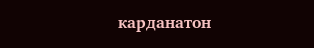карданатон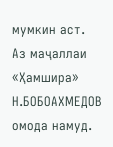мумкин аст.
Аз маҷаллаи «Ҳамшира» Н.БОБОАХМЕДОВ омода намуд.